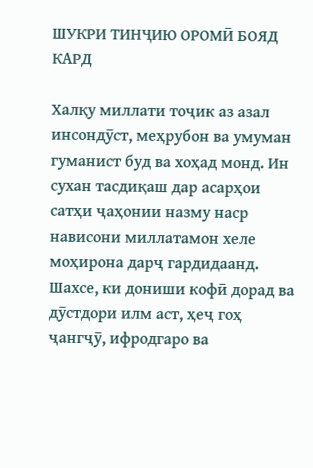ШУКРИ ТИНҶИЮ ОРОМӢ БОЯД КАРД

Халқу миллати тоҷик аз азал инсондӯст, меҳрубон ва умуман гуманист буд ва хоҳад монд. Ин сухан тасдиқаш дар асарҳои сатҳи ҷаҳонии назму наср нависони миллатамон хеле моҳирона дарҷ гардидаанд. Шахсе, ки дониши кофӣ дорад ва дӯстдори илм аст, ҳеҷ гоҳ ҷангҷӯ, ифродгаро ва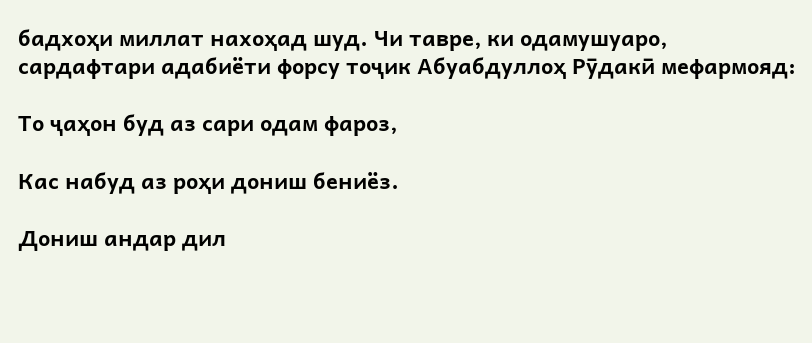бадхоҳи миллат нахоҳад шуд. Чи тавре, ки одамушуаро, сардафтари адабиёти форсу тоҷик Абуабдуллоҳ Рӯдакӣ мефармояд:

То ҷаҳон буд аз сари одам фароз,

Кас набуд аз роҳи дониш бениёз.

Дониш андар дил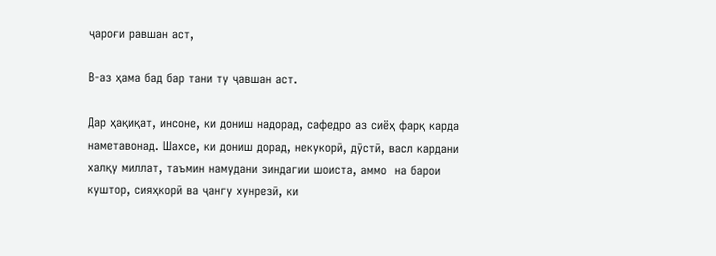ҷароғи равшан аст,

В-аз ҳама бад бар тани ту ҷавшан аст.

Дар ҳақиқат, инсоне, ки дониш надорад, сафедро аз сиёҳ фарқ карда наметавонад. Шахсе, ки дониш дорад, некукорӣ, дӯстӣ, васл кардани халқу миллат, таъмин намудани зиндагии шоиста, аммо  на барои куштор, сияҳкорӣ ва ҷангу хунрезӣ, ки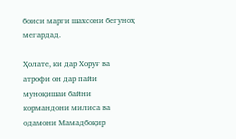боиси марги шахсони бегуноҳ мегардад.

Ҳолате, ки дар Хоруғ ва атрофи он дар пайи муноқишаи байни кормандони милиса ва одамони Мамадбоқир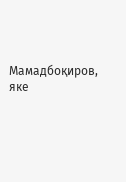Мамадбоқиров, яке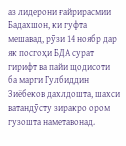аз лидерони ғайрирасмии Бадахшон, ки гуфта мешавад, рӯзи 14 ноябр дар як посгоҳи БДА сурат гирифт ва пайи щодисоти ба марги Гулбиддин Зиёбеков дахлдошта, шахси ватандӯсту зиракро ором гузошта наметавонад.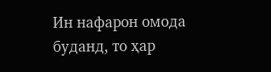Ин нафарон омода буданд, то ҳар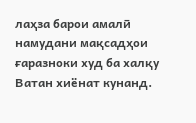лаҳза барои амалӣ намудани мақсадҳои ғаразноки худ ба халқу Ватан хиёнат кунанд.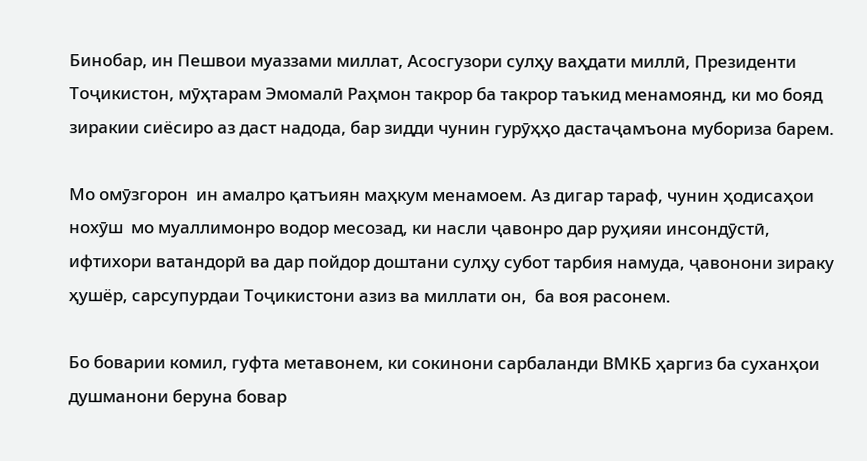Бинобар, ин Пешвои муаззами миллат, Асосгузори сулҳу ваҳдати миллӣ, Президенти Тоҷикистон, мӯҳтарам Эмомалӣ Раҳмон такрор ба такрор таъкид менамоянд, ки мо бояд зиракии сиёсиро аз даст надода, бар зидди чунин гурӯҳҳо дастаҷамъона мубориза барем.

Мо омӯзгорон  ин амалро қатъиян маҳкум менамоем. Аз дигар тараф, чунин ҳодисаҳои нохӯш  мо муаллимонро водор месозад, ки насли ҷавонро дар руҳияи инсондӯстӣ, ифтихори ватандорӣ ва дар пойдор доштани сулҳу субот тарбия намуда, ҷавонони зираку ҳушёр, сарсупурдаи Тоҷикистони азиз ва миллати он,  ба воя расонем.

Бо боварии комил, гуфта метавонем, ки сокинони сарбаланди ВМКБ ҳаргиз ба суханҳои душманони беруна бовар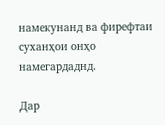намекунанд ва фирефтаи суханҳои онҳо намегардаднд.

Дар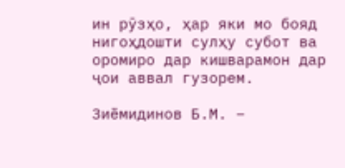ин рӯзҳо, ҳар яки мо бояд нигоҳдошти сулҳу субот ва оромиро дар кишварамон дар ҷои аввал гузорем.

Зиёмидинов Б.М. –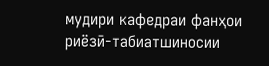мудири кафедраи фанҳои риёзӣ-табиатшиносии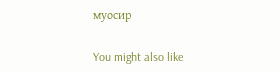муосир

You might also like